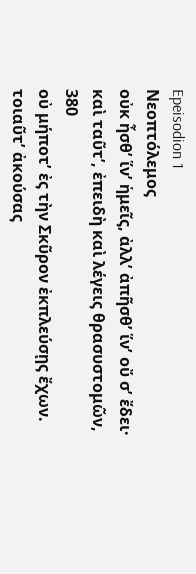Epeisodion 1
Νεοπτόλεμος
οὐκ ἦσθʼ ἵνʼ ἡμεῖς, ἀλλʼ ἀπῆσθʼ ἵνʼ οὔ σʼ ἔδει·
καὶ ταῦτʼ, ἐπειδὴ καὶ λέγεις θρασυστομῶν,
380
οὐ μήποτʼ ἐς τὴν Σκῦρον ἐκπλεύσῃς ἔχων.
τοιαῦτʼ ἀκούσας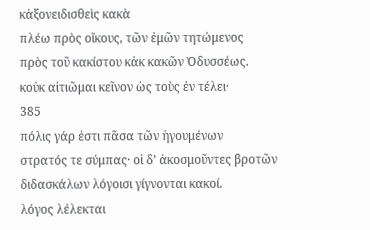κἀξονειδισθεὶς κακὰ
πλέω πρὸς οἴκους, τῶν ἐμῶν τητώμενος
πρὸς τοῦ κακίστου κἀκ κακῶν Ὀδυσσέως.
κοὐκ αἰτιῶμαι κεῖνον ὡς τοὺς ἐν τέλει·
385
πόλις γάρ ἐστι πᾶσα τῶν ἡγουμένων
στρατός τε σύμπας· οἱ δʼ ἀκοσμοῦντες βροτῶν
διδασκάλων λόγοισι γίγνονται κακοί.
λόγος λέλεκται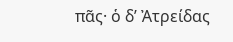πᾶς· ὁ δʼ Ἀτρείδας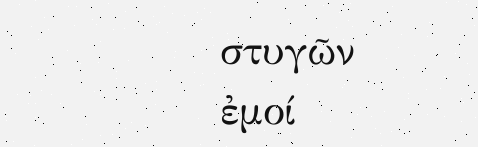στυγῶν
ἐμοί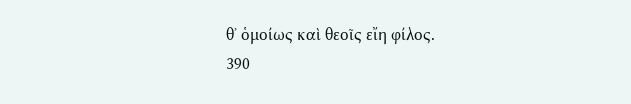θʼ ὁμοίως καὶ θεοῖς εἴη φίλος.
390